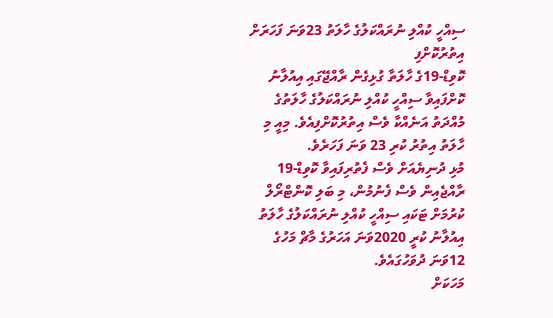ސިއްހީ ކުއްލި ނުރައްކަލުގެ ހާލަތު 23ވަނަ ފަހަރަށް އިތުރުކޮށްފި
ކޮވިޑް-19ގެ ހާލަތާ ގުޅިގެން ރާއްޖޭގައި އިއުލާނު ކޮށްފައިވާ ސިއްހީ ކުއްލި ނުރައްކަލުގެ ހާލަތުގެ މުއްދަތު އަނެއްކާ ވެސް އިތުރުކޮށްފިއެވެ. މިއީ މި ހާލަތު އިތުރު ކުރި 23 ވަނަ ފަހަރެވެ.
މުޅި ދުނިޔެއަށް ވެސް ފެތުރިފައިވާ ކޮވިޑް-19 ރާއްޖެއިން ވެސް ފެނުމުން، މި ބަލި ކޮންޓްރޯލް ކުރުމަށް ޓަކައި ސިއްހީ ކުއްލި ނުރައްކަލުގެ ހާލަތު އިއުލާނު ކުރީ 2020ވަނަ އަހަރުގެ މާޗް މަހުގެ 12ވަނަ ދުވަހުގައެވެ.
މަހަކަށް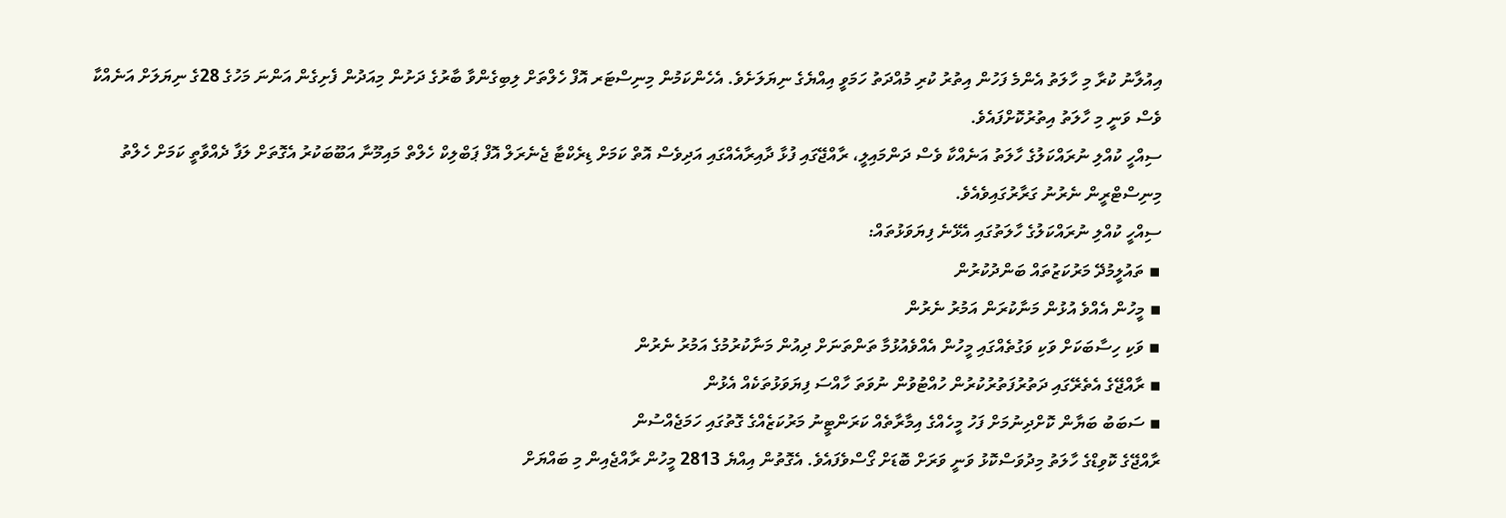އިއުލާނު ކުރާ މި ހާލަތު އެންމެ ފަހުން އިތުރު ކުރި މުއްދަތު ހަމަވީ އިއްޔެގެ ނިޔަލަށެވެ. އެހެންކަމުން މިނިސްޓަރ އޮފް ހެލްތަށް ލިބިގެންވާ ބާރުގެ ދަށުން މިއަދުން ފެށިގެން އަންނަ މަހުގެ 28ގެ ނިޔަލަށް އަނެއްކާ ވެސް ވަނީ މި ހާލަތު އިތުރުކޮށްފައެވެ.
ސިއްހީ ކުއްލި ނުރައްކަލުގެ ހާލަތު އަނެއްކާ ވެސް ދަންމައިލީ، ރާއްޖޭގައި ފުޅާ ދާއިރާއެއްގައި އަދިވެސް އޮތް ކަމަށް ޑިރެކްޓާ ޖެނެރަލް އޮފް ޕަބްލިކް ހެލްތް މައިމޫނާ އަބޫބަކުރު އެގޮތަށް ލަފާ ދެއްވާތީ ކަމަށް ހެލްތު މިނިސްޓްރީން ނެރުނު ގަރާރުގައިވެއެވެ.
ސިއްހީ ކުއްލި ނުރައްކަލުގެ ހާލަތުގައި އެޅޭނެ ފިޔަވަޅުތައް:
▪ ތައުލީމުދޭ މަރުކަޒުތައް ބަންދުކުރުން
▪ މީހުން އެއްވެ އުޅުން މަނާކުރަން އަމުރު ނެރުން
▪ ވަކި ހިސާބަކަށް ވަކި ވަގުތެއްގައި މީހުން އެއްވެއުޅުމާ ތަންތަނަށް ދިއުން މަނާކުރުމުގެ އަމުރު ނެރުން
▪ ރާއްޖޭގެ އެތެރޭގައި ދަތުރުފަތުރުކުރުން ހުއްޓުވުން ނުވަތަ ހާއްސަ ފިޔަވަޅުތަކެއް އެޅުން
▪ ސަބަބު ބަޔާން ކޮށްދިނުމަށް ފަހު މީހެއްގެ އިމާރާތެއް ކަރަންޓީނު މަރުކަޒެއްގެ ގޮތުގައި ހަމަޖެއްސުން
ރާއްޖޭގެ ކޮވިޑްގެ ހާލަތު މިދުވަސްކޮޅު ވަނީ ވަރަށް ބޮޑަށް ގޯސްވެފައެވެ. އެގޮތުން އިއްޔެ 2813 މީހުން ރާއްޖެއިން މި ބައްޔަށް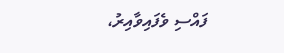ފައްސި ވެފައިވާއިރު،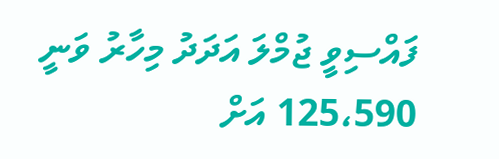ފައްސިވީ ޖުމްލަ އަދަދު މިހާރު ވަނީ 125،590 އަށް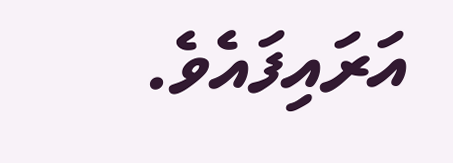އަރައިފައެވެ.